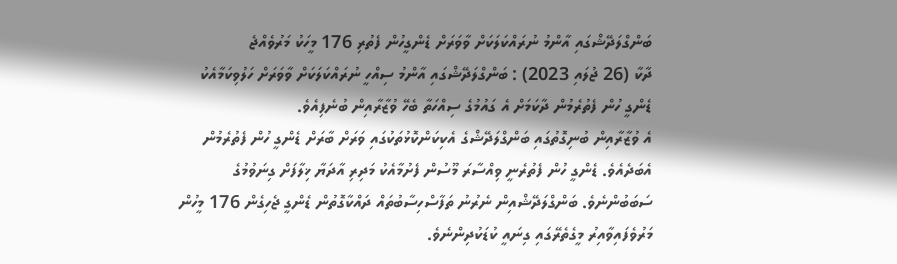ބަންގްލަދޭޝްގައި އާންމު ނުރައްކަލަކަށް ވާވަރަށް ޑެންގީހުން ފެތުރި 176 މީހަކު މަރުވެއްޖެ
ދާކާ (26 ޖުލައި 2023) : ބަންގްލަދޭޝްގައި އާންމު ސިއްހީ ނުރައްކަލަކަށް ވާވަރަށް ހަލުވިކަމާއެކު ޑެންގީ ހުން ފެތުރެމުން ދާކަމަށް އެ ގައުމުގެ ސިއްހަތާ ބެހޭ ވުޒާރާއިން ބުނެފިއެވެ.
އެ ވުޒާރާއިން ބުނިގޮތުގައި ބަންގްލަދޭޝްގެ އެކިކަންކޮޅުތަކުގައި ވަރަށް ބާރަށް ޑެންގީ ހުން ފެތުރެމުން އެބަދެއެވެ. ޑެންގީ ހުން ފެތުރެނީ ވިއްސާރަ މޫސުން ފެށުމާއެކު މަދިރި އާދަޔާ ޚިލާފަށް ގިނަވުމުގެ ސަބަބުންނެވެ. ބަންގްލަދޭޝްއިން ނެރުނު ތަފާސްހިސާބުތައް ދައްކާގޮތުން ޑެންގީ ޖެހިގެން 176 މީހުން މަރުވެފައިވާއިރު މީގެތެރޭގައި ގިނައީ ކުޑަކުދިންނެވެ.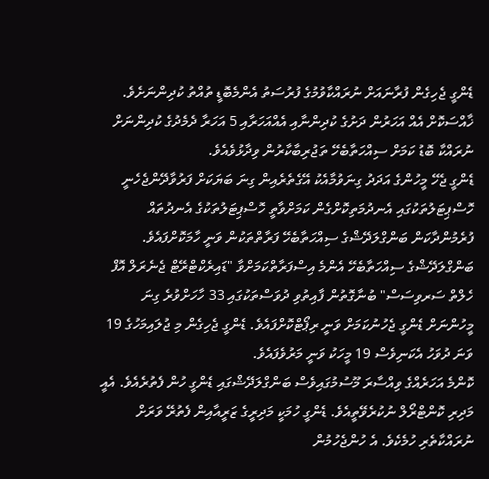ޑެންގީ ޖެހިގެން ފުރާނައަށް ނުރައްކާވުމުގެ ފުރުސަތު އެންމެބޮޑީ ތުއްތު ކުދިންނަށެވެ. ޚާއްސަކޮށް އެއް އަހަރުން ދަށުގެ ކުދިންނާއި އެއްއަހަރާއި 5 އަހަރާ ދެމެދުގެ ކުދިންނަށް ނުރައްކާ ބޮޑު ކަމަށް ސިއްހަތާބެހޭ ތަޖުރިބާކާރުން ވިދާޅުވެއެވެ.
ޑެންގީ ޖެހޭ މީހުންގެ އަދަދު ގިނަވުމާއެކު އޭގެތެރެއިން ގިނަ ބަޔަކަށް ފަރުވާދޭންޖެހެނީ ހޮސްޕިޓަލުތަކުގައި އެނދުމަތިކޮށްގެން ކަމަށްވާތީ ހޮސްޕިޓަލުތަކުގެ އެނދުތައް ފުރެމުންދާކަން ބަންގްލަދޭޝްގެ ސިއްހަތާބެހޭ ފަރާތްތަކުން ވަނީ ހާމަކޮށްފައެވެ.
ބަންގްލަދޭޝްގެ ސިއްހަތާބެހޭ އެންމެ އިސްފަރާތްކަމަށްވާ "ޑައިރެކްޓްރޭޓް ޖެނެރަލް އޮފް ހެލްތް ސަރވިސަސް" ބުނާގޮތުން ފާއިތުވި ދުވަސްތަކުގައި 33 ހާހަށްވުރެ ގިނަ މީހުންނަށް ޑެންގީ ޖެހުނުކަމަށް ވަނީ ރިޕޯޓްކޮށްފައެވެ. ޑެންގީ ޖެހިގެން މި ޖުލައިމަހުގެ 19 ވަނަ ދުވަހު އެކަނިވެސް 19 މީހަކު ވަނީ މަރުވެފައެވެ.
ކޮންމެ އަހަރެއްގެ ވިއްސާރަ މޫސުމުގައިވެސް ބަންގްލަދޭޝްގައި ޑެންގީ ހުން ފެތުރެއެވެ. އެއީ މަދިރި ކޮންޓްރޯލް ނުކުރެވޭތީއެވެ. ޑެންގީ ހުމަކީ މަދިރީގެ ޒަރީއާއިން ފެތުރޭ ވަރަށް ނުރައްކާތެރި ހުމެކެވެ. އެ ހުންޖެހުމުން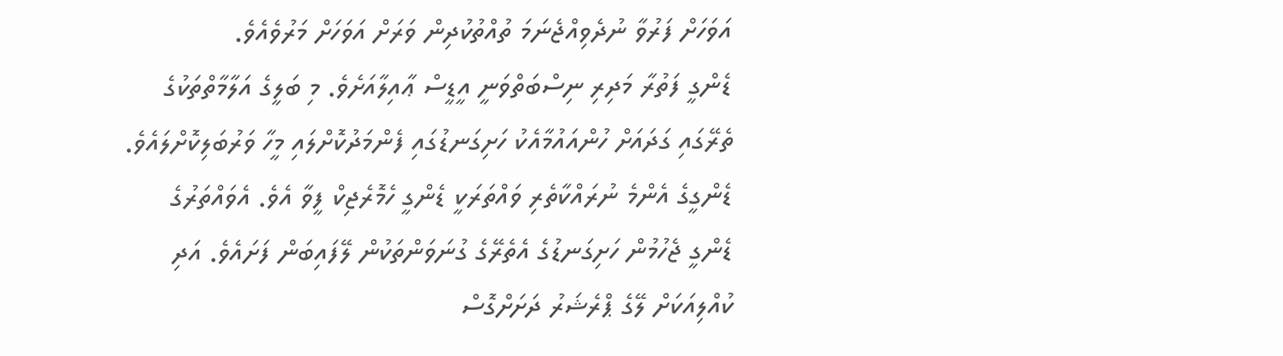އަވަހަށް ފަރުވާ ނުދެވިއްޖެނަމަ ތުއްތުކުދިން ވަރަށް އަވަހަށް މަރުވެއެވެ.
ޑެންގީ ފަތުރާ މަދިރި ނިސްބަތްވަނީ އީޑީސް ޢާއިލާއަށެވެ. މި ބަލީގެ އަލާމާތްތަކުގެ ތެރޭގައި ގަދައަށް ހުންއައުމާއެކު ހަށިގަނޑުގައި ފެންމަދުކޮށްލައި މީހާ ވަރުބަލިކޮށްލައެވެ. ޑެންގީގެ އެންމެ ނުރައްކާތެރި ވައްތަރަކީ ޑެންގީ ހެމޮރެޖިކް ފީވާ އެވެ. އެވައްތަރުގެ ޑެންގީ ޖެހުމުން ހަށިގަނޑުގެ އެތެރޭގެ ގުނަވަންތަކުން ލޭފައިބަން ފަށައެވެ. އަދި ކުއްލިއަކަށް ލޭގެ ޕްރެޝަރު ދަށަށްގޮސް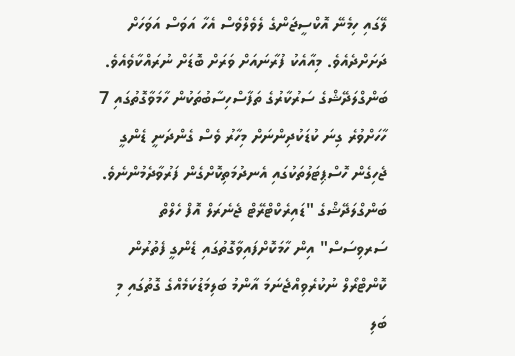ލޭގައި ހިމެނޭ އޮކްސީޖަންގެ ލެވެލްވެސް އެހާ އަވަސް އަވަހަށް ދަށަށްދެއެވެ. މިއާއެކު ފުރާނައަށް ވަރަށް ބޮޑަށް ނުރައްކާވެއެވެ.
ބަންގްލަދޭޝްގެ ސަރުކާރުގެ ތަފާސްހިސާބުތަކުން ހާމަވާގޮތުގައި 7 ހާހަށްވުރެ ގިނަ ކުޑަކުދިންނަށް މިހާރު ވެސް ގެންދަނީ ޑެންގީ ޖެހިގެން ހޮސްޕިޓަލުތަކުގައި އެނދުމަތިކޮށްގެން ފަރުވާދެމުންނެވެ. ބަންގްލަދޭޝްގެ "ޑައިރެކްޓްރޭޓް ޖެނެރަލް އޮފް ހެލްތް ސަރވިސަސް" އިން ހާމަކޮށްފައިވާގޮތުގައި ޑެންގީ ފެތުރުން ކޮންޓްރޯލް ނުކުރެވިއްޖެނަމަ އާންމު ބަލިމަޑުކަމެއްގެ ގޮތުގައި މި ބަލި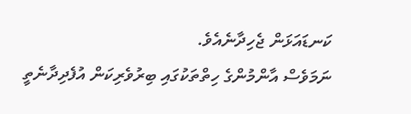ކަނޑައަޅަން ޖެހިދާނެއެވެ.
ނަމަވެސް އާންމުންގެ ހިތްތަކުގައި ބިރުވެރިކަން އުފެދިދާނެތީ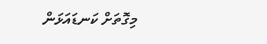މިގޮތަށް ކަނޑައަޅަން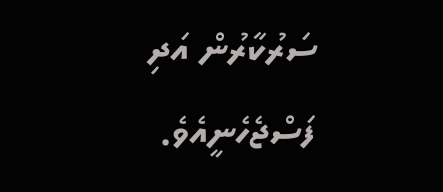ސަރުކާރުން އަދި ފަސްޖެހެނީއެވެ.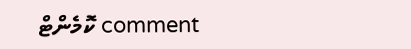comment ކޮމެންޓް